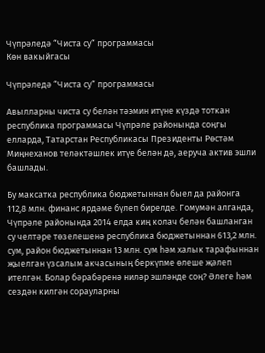Чүпрәледә “Чиста су“ программасы
Көн вакыйгасы

Чүпрәледә “Чиста су“ программасы

Авылларны чиста су белән тәэмин итүне күздә тоткан республика программасы Чүпрәле районында соңгы елларда, Татарстан Республикасы Президенты Рөстәм Миңнеханов теләктәшлек итүе белән дә, аеруча актив эшли башлады.

Бу максатка республика бюджетыннан быел да районга 112,8 млн. финанс ярдәме бүлеп бирелде. Гомумән алганда, Чүпрәле районында 2014 елда киң колач белән башланган су челтәре төзелешенә республика бюджетыннан 613,2 млн. сум, район бюджетыннан 13 млн. сум һәм халык тарафыннан җыелган үзсалым акчасының беркүпме өлеше җәлеп ителгән. Болар бәрабәренә ниләр эшләнде соң? Әлеге һәм сездән килгән сорауларны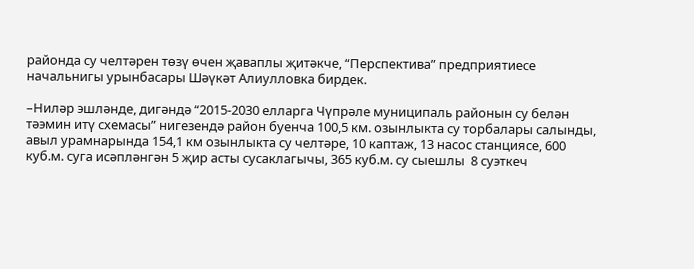районда су челтәрен төзү өчен җаваплы җитәкче, “Перспектива” предприятиесе начальнигы урынбасары Шәүкәт Алиулловка бирдек.

–Ниләр эшләнде, дигәндә “2015-2030 елларга Чүпрәле муниципаль районын су белән тәэмин итү схемасы” нигезендә район буенча 100,5 км. озынлыкта су торбалары салынды, авыл урамнарында 154,1 км озынлыкта су челтәре, 10 каптаж, 13 насос станциясе, 600 куб.м. суга исәпләнгән 5 җир асты сусаклагычы, 365 куб.м. су сыешлы  8 суэткеч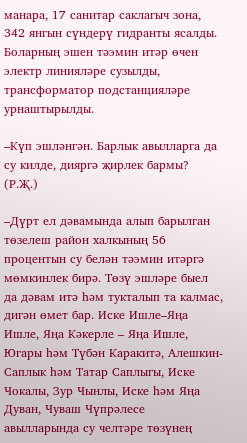манара, 17 санитар саклагыч зона, 342 янгын сүндерү гидранты ясалды. Боларның эшен тәэмин итәр өчен электр линияләре сузылды, трансформатор подстанцияләре урнаштырылды.

–Күп эшләнгән. Барлык авылларга да су килде, дияргә җирлек бармы? (Р.Җ.)

–Дүрт ел дәвамында алып барылган төзелеш район халкының 56 процентын су белән тәэмин итәргә мөмкинлек бирә. Төзү эшләре быел да дәвам итә һәм тукталып та калмас, дигән өмет бар. Иске Ишле–Яңа Ишле, Яңа Кәкерле – Яңа Ишле, Югары һәм Түбән Каракитә, Алешкин-Саплык һәм Татар Саплыгы, Иске Чокалы, Зур Чынлы, Иске һәм Яңа Дуван, Чуваш Чүпрәлесе авылларында су челтәре төзүнең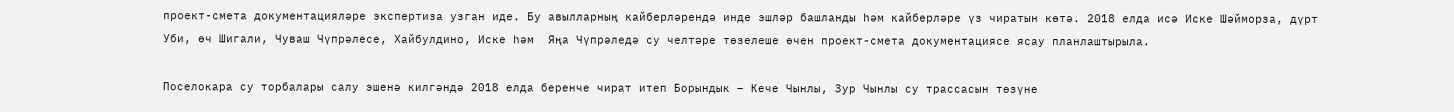проект-смета документацияләре экспертиза узган иде. Бу авылларның кайберләрендә инде эшләр башланды һәм кайберләре үз чиратын көтә. 2018 елда исә Иске Шәйморза, дүрт Уби, өч Шигали, Чуваш Чүпрәлесе, Хайбулдино, Иске һәм  Яңа Чүпрәледә су челтәре төзелеше өчен проект-смета документациясе ясау планлаштырыла.

Поселокара су торбалары салу эшенә килгәндә 2018 елда беренче чират итеп Борындык – Кече Чынлы, Зур Чынлы су трассасын төзүне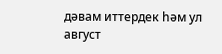дәвам иттердек һәм ул август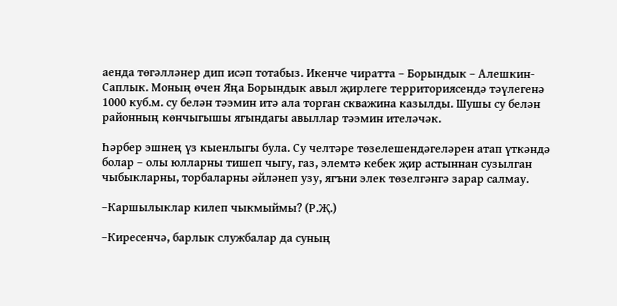аенда төгәлләнер дип исәп тотабыз. Икенче чиратта – Борындык – Алешкин-Саплык. Моның өчен Яңа Борындык авыл җирлеге территориясендә тәүлегенә 1000 куб.м. су белән тәэмин итә ала торган скважина казылды. Шушы су белән районның көнчыгышы ягындагы авыллар тәэмин ителәчәк.

Һәрбер эшнең үз кыенлыгы була. Су челтәре төзелешендәгеләрен атап үткәндә болар – олы юлларны тишеп чыгу, газ, элемтә кебек җир астыннан сузылган чыбыкларны, торбаларны әйләнеп узу, ягъни элек төзелгәнгә зарар салмау.

–Каршылыклар килеп чыкмыймы? (Р.Җ.)

–Киресенчә, барлык службалар да суның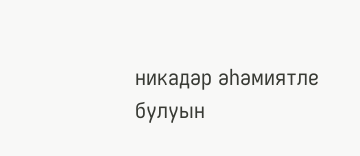никадәр әһәмиятле булуын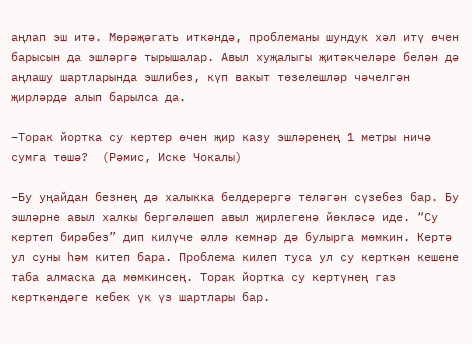аңлап эш итә. Мөрәҗәгать иткәндә, проблеманы шундук хәл итү өчен барысын да эшләргә тырышалар. Авыл хуҗалыгы җитәкчеләре белән дә аңлашу шартларында эшлибез, күп вакыт төзелешләр чәчелгән җирләрдә алып барылса да.

–Торак йортка су кертер өчен җир казу эшләренең 1 метры ничә сумга төшә?  (Рәмис, Иске Чокалы)

–Бу уңайдан безнең дә халыкка белдерергә теләгән сүзебез бар. Бу эшләрне авыл халкы бергәләшеп авыл җирлегенә йөкләсә иде. “Су кертеп бирәбез” дип килүче әллә кемнәр дә булырга мөмкин. Кертә ул суны һәм китеп бара. Проблема килеп туса ул су керткән кешене таба алмаска да мөмкинсең. Торак йортка су кертүнең газ керткәндәге кебек үк үз шартлары бар.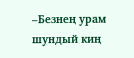–Безнең урам шундый киң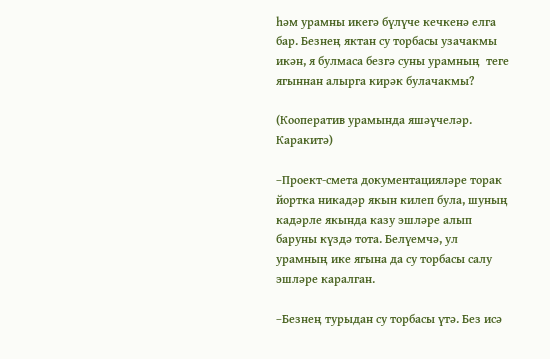һәм урамны икегә бүлүче кечкенә елга бар. Безнең яктан су торбасы узачакмы икән, я булмаса безгә суны урамның  теге ягыннан алырга кирәк булачакмы?

(Кооператив урамында яшәүчеләр. Каракитә)

–Проект-смета документацияләре торак йортка никадәр якын килеп була, шуның кадәрле якында казу эшләре алып баруны күздә тота. Белүемчә, ул урамның ике ягына да су торбасы салу эшләре каралган.

–Безнең турыдан су торбасы үтә. Без исә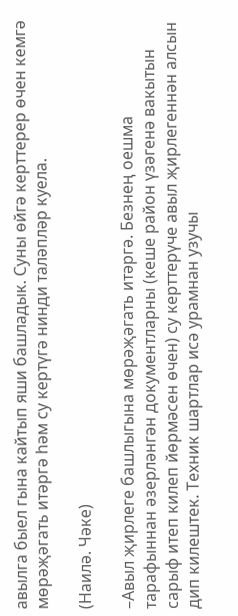авылга быел гына кайтып яши башладык. Суны өйгә керттерер өчен кемгә мөрәҗәгать итәргә һәм су кертүгә нинди таләпләр куела.

(Наилә. Чәке)

–Авыл җирлеге башлыгына мөрәҗәгать итәргә. Безнең оешма тарафыннан әзерләнгән документларны (кеше район үзәгенә вакытын сарыф итеп килеп йөрмәсен өчен) су керттерүче авыл җирлегеннән алсын дип килештек. Техник шартлар исә урамнан узучы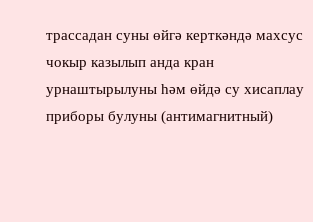трассадан суны өйгә керткәндә махсус чокыр казылып анда кран урнаштырылуны һәм өйдә су хисаплау приборы булуны (антимагнитный)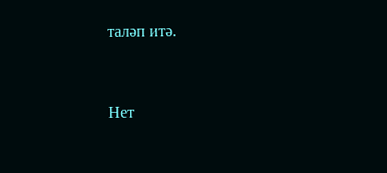таләп итә.


Нет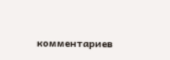комментариев